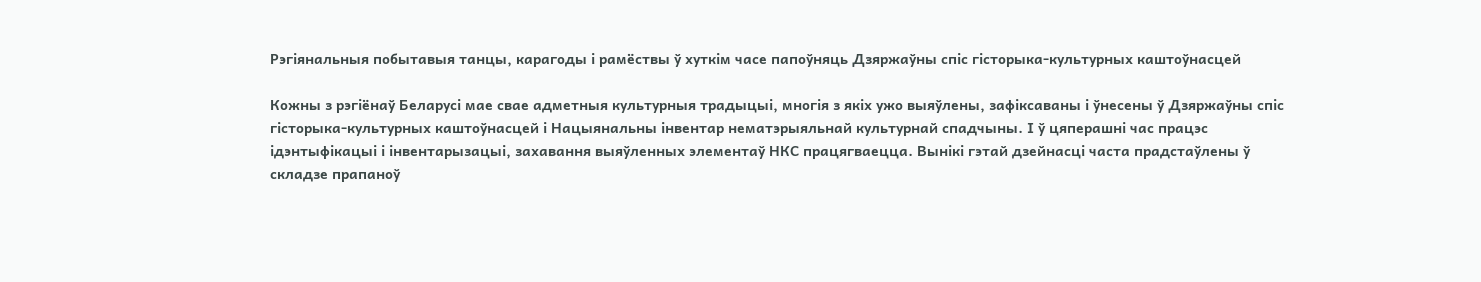Рэгіянальныя побытавыя танцы, карагоды і рамёствы ў хуткім часе папоўняць Дзяржаўны спіс гісторыка-культурных каштоўнасцей

Кожны з рэгіёнаў Беларусі мае свае адметныя культурныя традыцыі, многія з якіх ужо выяўлены, зафіксаваны і ўнесены ў Дзяржаўны спіс гісторыка-культурных каштоўнасцей і Нацыянальны інвентар нематэрыяльнай культурнай спадчыны. І ў цяперашні час працэс ідэнтыфікацыі і інвентарызацыі, захавання выяўленных элементаў НКС працягваецца. Вынікі гэтай дзейнасці часта прадстаўлены ў складзе прапаноў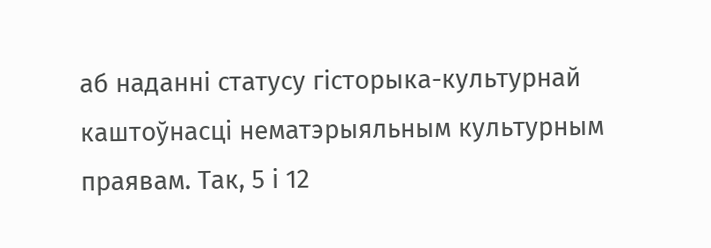аб наданні статусу гісторыка-культурнай каштоўнасці нематэрыяльным культурным праявам. Так, 5 і 12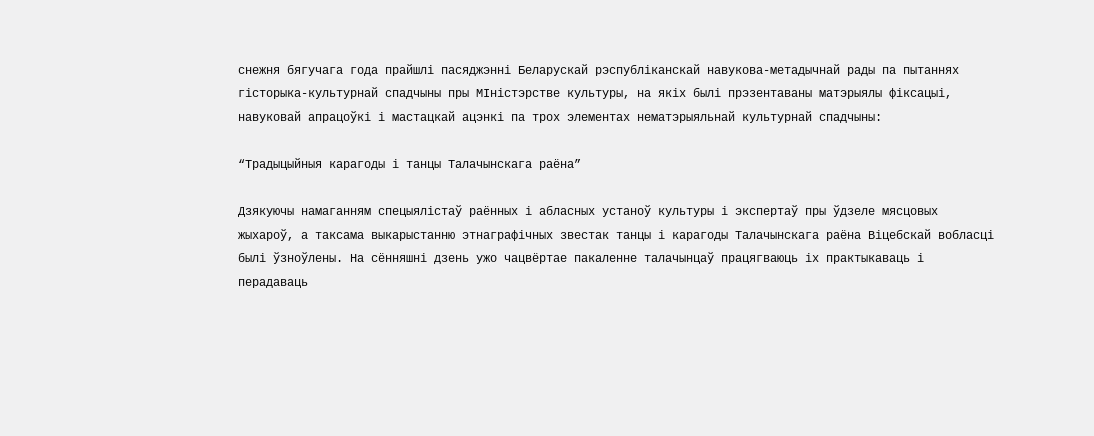снежня бягучага года прайшлі пасяджэнні Беларускай рэспубліканскай навукова-метадычнай рады па пытаннях гісторыка-культурнай спадчыны пры МІністэрстве культуры, на якіх былі прэзентаваны матэрыялы фіксацыі, навуковай апрацоўкі і мастацкай ацэнкі па трох элементах нематэрыяльнай культурнай спадчыны:

“Традыцыйныя карагоды і танцы Талачынскага раёна”

Дзякуючы намаганням спецыялістаў раённых і абласных устаноў культуры і экспертаў пры ўдзеле мясцовых жыхароў, а таксама выкарыстанню этнаграфічных звестак танцы і карагоды Талачынскага раёна Віцебскай вобласці былі ўзноўлены. На сённяшні дзень ужо чацвёртае пакаленне талачынцаў працягваюць іх практыкаваць і перадаваць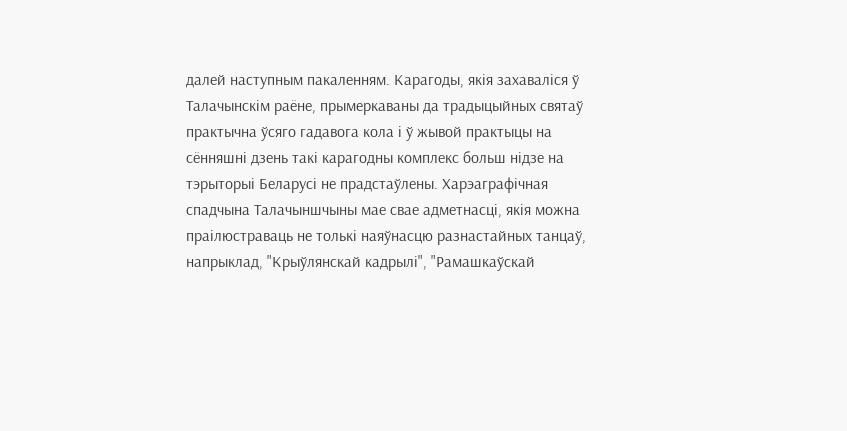далей наступным пакаленням. Карагоды, якія захаваліся ў Талачынскім раёне, прымеркаваны да традыцыйных святаў практычна ўсяго гадавога кола і ў жывой практыцы на сённяшні дзень такі карагодны комплекс больш нідзе на тэрыторыі Беларусі не прадстаўлены. Харэаграфічная спадчына Талачыншчыны мае свае адметнасці, якія можна праілюстраваць не толькі наяўнасцю разнастайных танцаў, напрыклад, "Крыўлянскай кадрылі", "Рамашкаўскай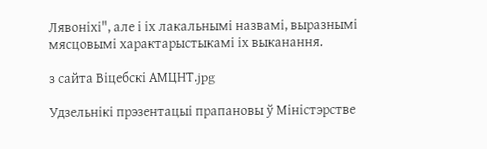Лявоніхі", але і іх лакальнымі назвамі, выразнымі мясцовымі характарыстыкамі іх выканання.

з сайта Віцебскі АМЦНТ.jpg

Удзельнікі прэзентацыі прапановы ў Міністэрстве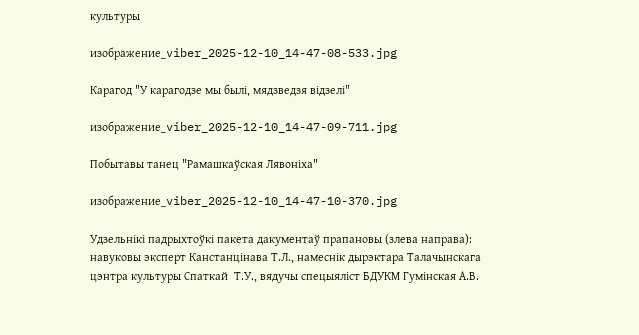культуры

изображение_viber_2025-12-10_14-47-08-533.jpg

Карагод "У карагодзе мы былі, мядзведзя відзелі"

изображение_viber_2025-12-10_14-47-09-711.jpg

Побытавы танец "Рамашкаўская Лявоніха"

изображение_viber_2025-12-10_14-47-10-370.jpg

Удзельнікі падрыхтоўкі пакета дакументаў прапановы (злева направа): навуковы эксперт Канстанцінава Т.Л., намеснік дырэктара Талачынскага цэнтра культуры Спаткай  Т.У., вядучы спецыяліст БДУКМ Гумінская А.В.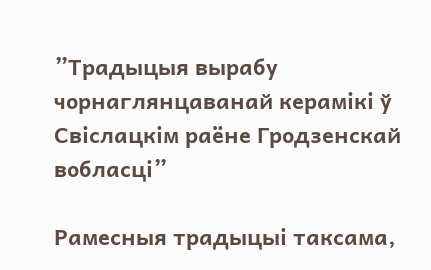”Традыцыя вырабу чорнаглянцаванай керамікі ў Свіслацкім раёне Гродзенскай вобласці”

Рамесныя традыцыі таксама,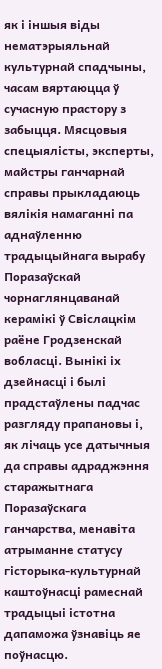як і іншыя віды нематэрыяльнай культурнай спадчыны, часам вяртаюцца ў сучасную прастору з забыцця. Мясцовыя спецыялісты, эксперты, майстры ганчарнай справы прыкладаюць вялікія намаганні па аднаўленню традыцыйнага вырабу Поразаўскай чорнаглянцаванай керамікі ў Свіслацкім раёне Гродзенскай вобласці. Вынікі іх дзейнасці і былі прадстаўлены падчас разгляду прапановы і, як лічаць усе датычныя да справы адраджэння старажытнага Поразаўскага ганчарства, менавіта атрыманне статусу гісторыка-культурнай каштоўнасці рамеснай традыцыі істотна дапаможа ўзнавіць яе поўнасцю.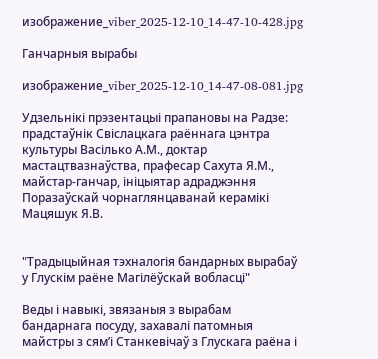изображение_viber_2025-12-10_14-47-10-428.jpg

Ганчарныя вырабы

изображение_viber_2025-12-10_14-47-08-081.jpg

Удзельнікі прэзентацыі прапановы на Радзе: прадстаўнік Свіслацкага раённага цэнтра культуры Васілько А.М., доктар мастацтвазнаўства, прафесар Сахута Я.М., майстар-ганчар, ініцыятар адраджэння Поразаўскай чорнаглянцаванай керамікі  Мацяшук Я.В.


"Традыцыйная тэхналогія бандарных вырабаў у Глускім раёне Магілёўскай вобласці"

Веды і навыкі, звязаныя з вырабам бандарнага посуду, захавалі патомныя майстры з сям’і Станкевічаў з Глускага раёна і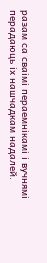разам са сваімі пераемнікамі і вучнямі перадаюць іх нашчадкам надалей.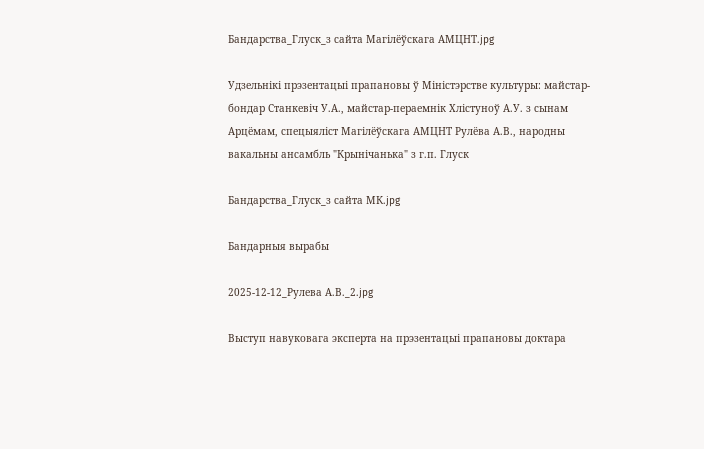Бандарства_Глуск_з сайта Магілёўскага АМЦНТ.jpg

Удзельнікі прэзентацыі прапановы ў Міністэрстве культуры: майстар-бондар Станкевіч У.А., майстар-пераемнік Хлістуноў А.У. з сынам Арцёмам, спецыяліст Магілёўскага АМЦНТ Рулёва А.В., народны вакальны ансамбль "Крынічанька" з г.п. Глуск

Бандарства_Глуск_з сайта МК.jpg

Бандарныя вырабы

2025-12-12_Рулева А.В._2.jpg

Выступ навуковага эксперта на прэзентацыі прапановы доктара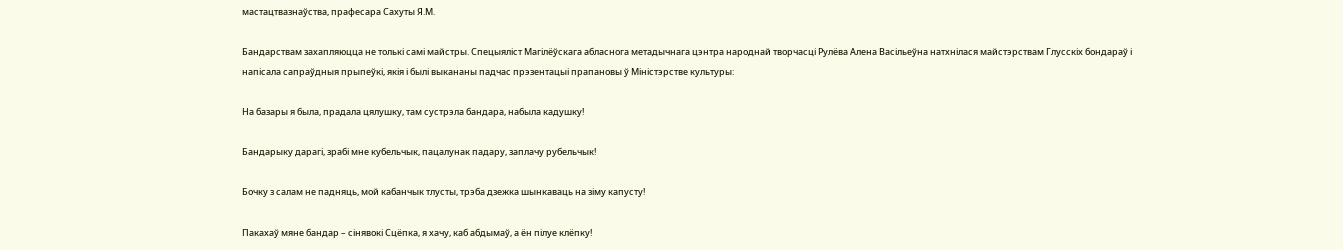мастацтвазнаўства, прафесара Сахуты Я.М.

Бандарствам захапляюцца не толькі самі майстры. Спецыяліст Магілёўскага абласнога метадычнага цэнтра народнай творчасці Рулёва Алена Васільеўна натхнілася майстэрствам Глусскіх бондараў і напісала сапраўдныя прыпеўкі, якія і былі выкананы падчас прэзентацыі прапановы ў Міністэрстве культуры:

На базары я была, прадала цялушку, там сустрэла бандара, набыла кадушку!

Бандарыку дарагі, зрабі мне кубельчык, пацалунак падару, заплачу рубельчык!

Бочку з салам не падняць, мой кабанчык тлусты, трэба дзежка шынкаваць на зіму капусту!

Пакахаў мяне бандар – сінявокі Сцёпка, я хачу, каб абдымаў, а ён пілуе клёпку!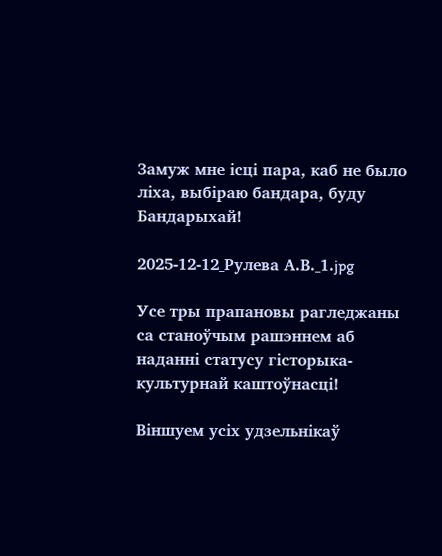Замуж мне ісці пара, каб не было ліха, выбіраю бандара, буду Бандарыхай!

2025-12-12_Рулева А.В._1.jpg

Усе тры прапановы рагледжаны са станоўчым рашэннем аб наданні статусу гісторыка-культурнай каштоўнасці!

Віншуем усіх удзельнікаў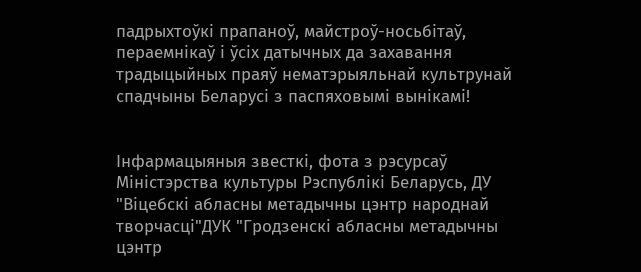падрыхтоўкі прапаноў, майстроў-носьбітаў, пераемнікаў і ўсіх датычных да захавання традыцыйных праяў нематэрыяльнай культрунай спадчыны Беларусі з паспяховымі вынікамі!


Інфармацыяныя звесткі, фота з рэсурсаў Міністэрства культуры Рэспублікі Беларусь, ДУ "Віцебскі абласны метадычны цэнтр народнай творчасці"ДУК "Гродзенскі абласны метадычны цэнтр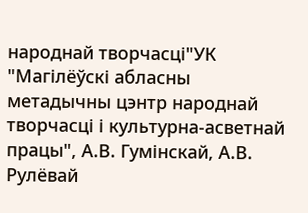народнай творчасці"УК "Магілёўскі абласны метадычны цэнтр народнай творчасці і культурна-асветнай працы", А.В. Гумінскай, А.В. Рулёвай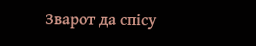Зварот да спісу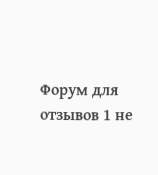Форум для отзывов 1 не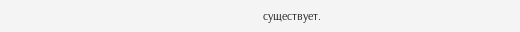существует.